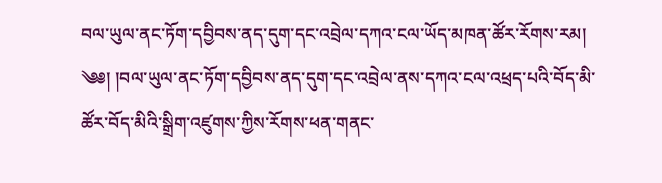བལ་ཡུལ་ནང་ཏོག་དབྱིབས་ནད་དུག་དང་འབྲེལ་དཀའ་ངལ་ཡོད་མཁན་ཚོར་རོགས་རམ།
༄༅། །བལ་ཡུལ་ནང་ཏོག་དབྱིབས་ནད་དུག་དང་འབྲེལ་ནས་དཀའ་ངལ་འཕྲད་པའི་བོད་མི་ཚོར་བོད་མིའི་སྒྲིག་འཛུགས་ཀྱིས་རོགས་ཕན་གནང་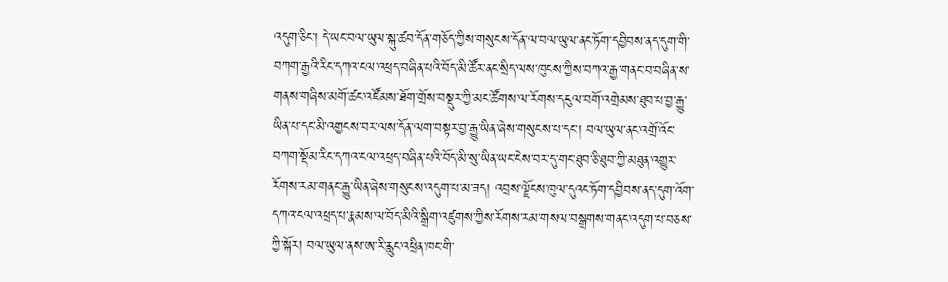འདུག་ཅིང་། དེ་ཡང་བལ་ཡུལ་སྐུ་ཚབ་དོན་གཅོད་ཀྱིས་གསུངས་དོན་ལ་བལ་ཡུལ་ནང་ཏོག་དབྱིབས་ནད་དུག་གི་བཀག་རྒྱའི་རིང་དཀའ་ངལ་འཕྲད་བཞིན་པའི་བོད་མི་ཚོར་ནང་སྲིད་ལས་ཁུངས་ཀྱིས་བཀའ་རྒྱ་གནང་བ་བཞིན་ས་གནས་གཞིས་མགོ་ཚང་འཛོམས་ཐོག་གྲོས་བསྡུར་ཀྱི་མང་ཚོགས་ལ་རོགས་དངུལ་བགོ་འགྲེམས་ཐུབ་པ་བྱ་རྒྱུ་ཡིན་པ་དང་མི་འགྱངས་བར་ལས་དོན་ལག་བསྟར་བྱ་རྒྱུ་ཡིན་ཞེས་གསུངས་པ་དང་། བལ་ཡུལ་ནང་འགྲོ་འོང་བཀག་སྡོམ་རིང་དཀའ་ངལ་འཕྲད་བཞིན་པའི་བོད་མི་སུ་ཡིན་ཡང་ངེས་བར་དུ་གང་ཐུབ་ཅི་ཐུབ་ཀྱི་མཐུན་འགྱུར་རོགས་རམ་གནང་རྒྱུ་ཡིན་ཞེས་གསུངས་འདུག་པ་མ་ཟད། འབྲས་ལྗོངས་ཁུལ་དུའང་ཏོག་དབྱིབས་ནད་དུག་འོག་དཀའ་ངལ་འཕྲད་པ་རྣམས་ལ་བོད་མིའི་སྒྲིག་འཛུགས་ཀྱིས་རོགས་རམ་གསལ་བསྒྲགས་གནང་འདུག་པ་བཅས་ཀྱི་སྐོར། བལ་ཡུལ་ནས་ཨ་རི་རླུང་འཕྲིན་ཁང་གི་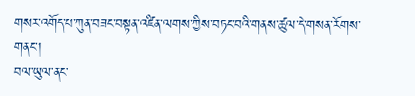གསར་འགོད་པ་ཀུན་བཟང་བསྟན་འཛིན་ལགས་ཀྱིས་བཏང་བའི་གནས་ཚུལ་དེ་གསན་རོགས་གནང་།
བལ་ཡུལ་ནང་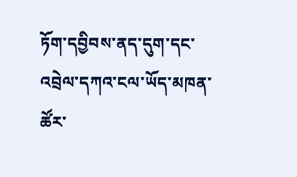ཏོག་དབྱིབས་ནད་དུག་དང་འབྲེལ་དཀའ་ངལ་ཡོད་མཁན་ཚོར་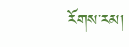རོགས་རམ།